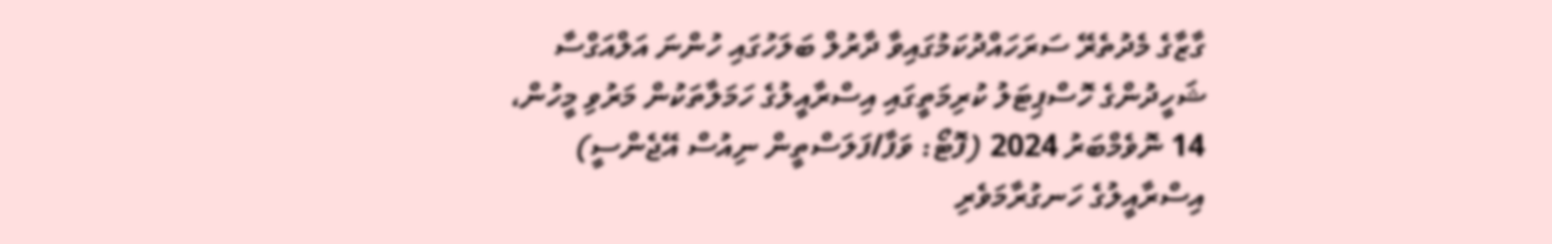ގާޒާގެ މެދުތެރޭ ސަރަހައްދުކަމުގައިވާ ދާރުލް ބަލަހުގައި ހުންނަ އަލްއަގްސާ ޝަހީދުންގެ ހޮސްޕިޓަލު ކުރިމަތީގައި އިސްރާއީލުގެ ހަމަލާތަކުން މަރުވި މީހުން، 14 ނޮވެމްބަރު 2024 (ފޮޓޯ: ވަފާ/ފަލަސްތީން ނިއުސް އޭޖެންސީ)
އިސްރާއީލުގެ ހަނގުރާމަވެރި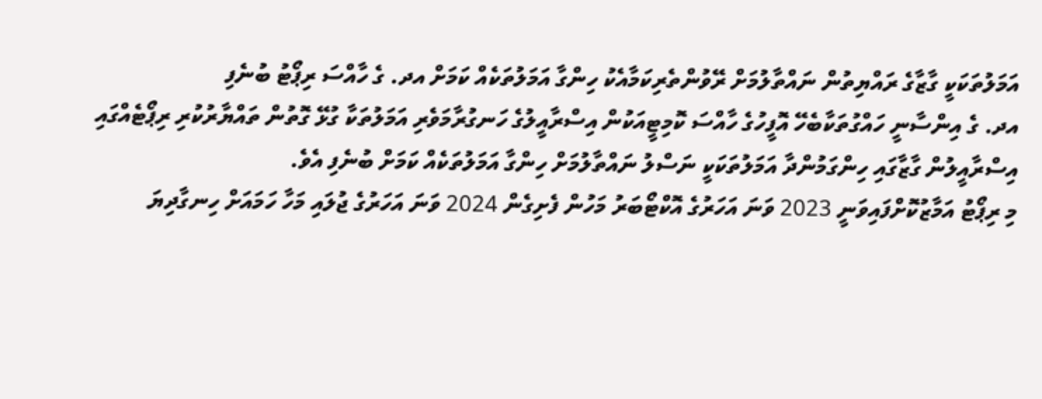އަމަލުތަކަކީ ގާޒާގެ ރައްޔިތުން ނައްތާލުމަށް ރޭވުންތެރިކަމާއެކު ހިންގާ އަމަލުތަކެއް ކަމަށް އދ. ގެ ހާއްސަ ރިޕޯޓު ބުނެފި
އދ. ގެ އިންސާނީ ހައްގުތަކާބެހޭ އޮފީހުގެ ހާއްސަ ކޮމިޓީއަކުން އިސްރާއީލުގެ ހަނގުރާމަވެރި އަމަލުތަކާ ގުޅޭ ގޮތުން ތައްޔާރުކުރި ރިޕޯޓެއްގައި އިސްރާއީލުން ގާޒާގައި ހިންގަމުންދާ އަމަލުތަކަކީ ނަސްލު ނައްތާލުމަށް ހިންގާ އަމަލުތަކެއް ކަމަށް ބުނެފި އެވެ.
މި ރިޕޯޓު އަމާޒުކޮށްފައިވަނީ 2023 ވަނަ އަހަރުގެ އޮކްޓޯބަރު މަހުން ފެށިގެން 2024 ވަނަ އަހަރުގެ ޖުލައި މަހާ ހަމައަށް ހިނގާދިޔަ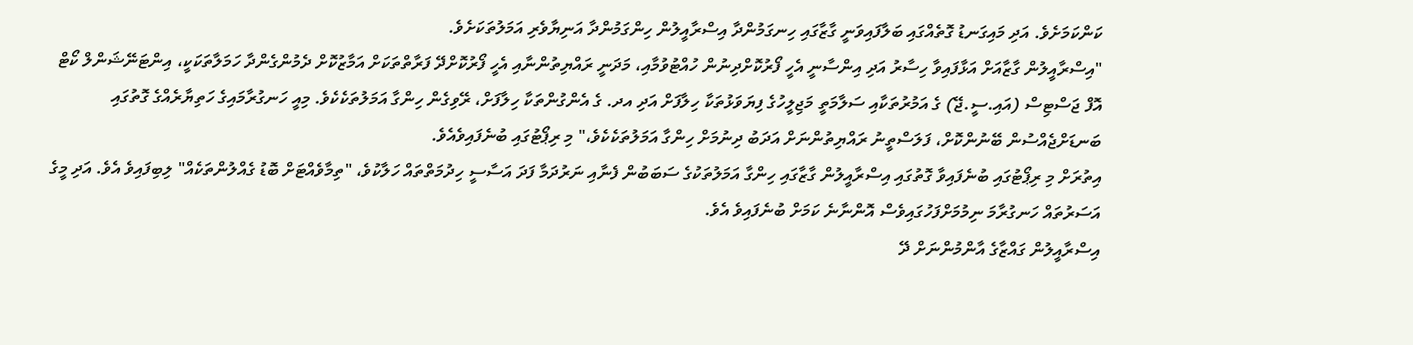ކަންކަމަށެވެ. އަދި މައިގަނޑު ގޮތެއްގައި ބަލާފައިވަނީ ގާޒާގައި ހިނގަމުންދާ އިސްރާއީލުން ހިންގަމުންދާ އަނިޔާވެރި އަމަލުތަކަށެވެ.
"އިސްރާއީލުން ގާޒާއަށް އަޅާފައިވާ ހިސާރު އަދި އިންސާނީ އެހީ ފޯރުކޮށްދިނުން ހުއްޓުވުމާއި، މަދަނީ ރައްޔިތުންނާއި އެހީ ފޯރުކޮށްދޭ ފަރާތްތަކަށް އަމާޒުކޮށް ދެމުންގެންދާ ހަމަލާތަކަކީ، އިންޓަނޭޝަންލް ކޯޓް އޮފް ޖަސްޓިސް (އައި.ސީ.ޖޭ) ގެ އަމުރުތަކާއި ސަލާމަތީ މަޖިލީހުގެ ފިޔަވަޅުތަކާ ހިލާފަށް އަދި އދ. ގެ އެންގުންތަކާ ހިލާފަށް، ރޭވިގެން ހިންގާ އަމަލުތަކެކެވެ. މިއީ ހަނގުރާމައިގެ ހަތިޔާރެއްގެ ގޮތުގައި ބަނޑަށްޖެއްސުން ބޭނުންކޮށް، ފަލަސްތީނު ރައްޔިތުންނަށް އަދަބު ދިނުމަށް ހިންގާ އަމަލުތަކެކެވެ،" މި ރިޕޯޓުގައި ބުނެފައިވެއެވެ.
އިތުރަށް މި ރިޕޯޓުގައި ބުނެފައިވާ ގޮތުގައި އިސްރާއީލުން ގާޒާގައި ހިންގާ އަމަލުތަކުގެ ސަބަބުން ފެނާއި ނަރުދަމާ ފަދަ އަސާސީ ހިދުމަތްތައް ހަލާކުވެ، "ތިމާވެއްޓަށް ބޮޑު ގެއްލުންތަކެއް" ލިބިފައިވެ އެވެ. އަދި މީގެ އަސަރުތައް ހަނގުރާމަ ނިމުމަށްފަހުގައިވެސް އޮންނާނެ ކަމަށް ބުނެފައިވެ އެވެ.
އިސްރާއީލުން ގައްޒާގެ އާންމުންނަށް ދޭ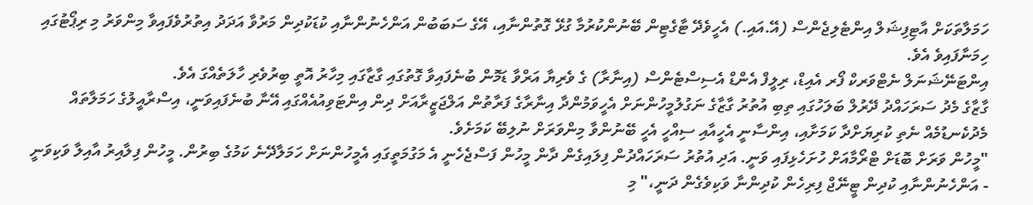ހަމަލާތަކަށް އާޓިފިޝަލް އިންޓެލިޖެންސް (އޭ.އައި.) އެހީވެދޭ ޓާގެޓިން ބޭނުންކުރުމާ ގުޅޭ ގޮތުންނާއި، އޭގެ ސަބަބުން އަންހެނުންނާއި ކުޑަކުދިން މަރުވާ އަދަދު އިތުރުވެފައިވާ މިންވަރު މި ރިޕޯޓުގައި ހިމަނާފައިވެ އެވެ.
އިންޓަނޭޝަނަލް ނެޓްވަރކް ފޯރ އެއިޑް، ރިލީފް އެންޑް އެސިސްޓެންސް (އިނާރާ) ގެ ވެރިޔާ އަރްވާ ޑަމޮން ބުނެފައިވާ ގޮތުގައި ގާޒާގައި މިހާރު އޮތީ ބިރުވެރި ހާލަތެއްގަ އެވެ.
ގާޒާގެ މެދު ސަރަހައްދު ދޭރުލް ބަލަހުގައި ތިބި އުތުރު ގާޒާގެ ނަގުލުމީހުންނަށް އެހީވަމުންދާ އިނާރާގެ ފަރާތުން އަލްޖަޒީރާއަށް ދިން އިންޓަވިއުއެއްގައި އޭނާ ބުނެފައިވަނީ، އިސްރާއީލުގެ ހަމަލާތައް މެދުކެނޑުމެއް ނެތި ކުރިޔަށްދާ ކަމަށާއި، އިންސާނީ އެހީއާއި ސިއްހީ އެހީ ބޭނުންވާ މިންވަރަށް ނުލިބޭ ކަމަށެވެ.
"މީހުން ވަރަށް ބޮޑަށް ޓްރޯމާއަށް ހުށަހެޅިފައި ވަނީ. އަދި އުތުރު ސަރަހައްދުން ފިލައިގެން ދާން މީހުން ފަސްޖެހެނީ އެ މަގުމަތީގައި އެމީހުންނަށް ހަމަލާދޭނެ ކަމުގެ ބިރުން. މީހުން ފިލާއިރު އާއިލާ ވަކިވަނީ - އަންހެނުންނާއި ކުދިން ޓީނޭޖް ފިރިހެން ކުދިންނާ ވަކިވެގެން ދަނީ،" މި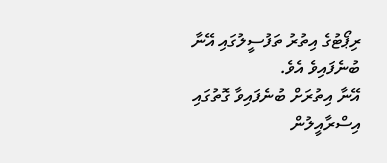ރިޕޯޓުގެ އިތުރު ތަފުސީލުގައި އޭނާ ބުނެފައިވެ އެވެ.
އޭނާ އިތުރަށް ބުނެފައިވާ ގޮތުގައި އިސްރާއީލުން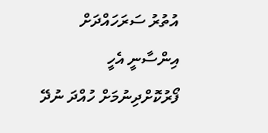އުތުރު ސަރަހައްދަށް އިންސާނީ އެހީ ފޯރުކޮށްދިނުމަށް ހުއްދަ ނުދޭ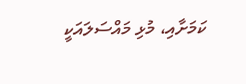ކަމަށާއި، މުޅި މައްސަލައަކީ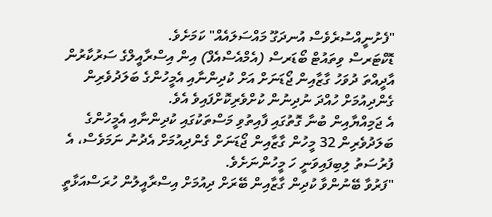"ފެށުނީއްސުރެވެސް އުނދަގޫ މައްސަލައެއް" ކަމަށެވެ.
ޑޮކްޓަރސް ވިތައުޓް ބޯޑަރސް (އެމްއެސްއެފް) އިން އިސްރާއީލްގެ ސަރުކާރުން އާދީއްތަ ދުވަހު ގާޒާއިން ޖޯޑަނަށް އަށް ކުދިންނާއި އެމީހުންގެ ބަލަދުވެރިން ގެންދިއުމަށް ހުއްދަ ނުދިނުން ކުށްވެރިކޮށްފައިވެ އެވެ.
އެ ޖަމިއްޔާއިން ބުނާ ގޮތުގައި ފާއިތުވި މަސްތަކުގައި ކުދިންނާއި އެމީހުންގެ ބަލަދުވެރިން 32 މީހުން ގާޒާއިން ޖޯޑަނަށް ގެންދިއުމަށް އެދުނު ނަމަވެސް، އެ ފުރުސަތު ލިބިފައިވަނީ ހަ މީހުންނަށެވެ.
"ފަރުވާ ބޭނުންވާ ކުދިން ގާޒާއިން ބޭރަށް ދިއުމަށް އިސްރާއީލުން ހުރަސްއަޅާތީ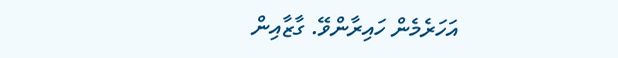އަހަރެމެން ހައިރާންވޭ. ގާޒާއިން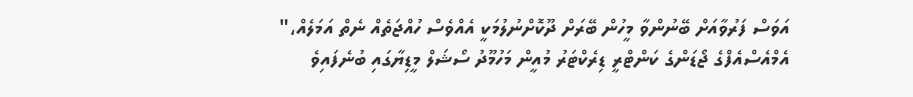އަވަސް ފަރުވާއަށް ބޭނުންވާ މީހުން ބޭރަށް ދޫކޮށްނުލުމަކީ އެއްވެސް ހުއްޖަތެއް ނެތް އަމަލެއް،" އެމްއެސްއެފްގެ ޖޯޑަންގެ ކަންޓްރީ ޑިރެކްޓަރު މުއީން މަހުމޫދު ސޯޝަލް މީޑިޔާގައި ބުނެފައިވެ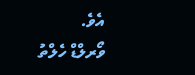އެވެ.
ވޯރލްޑް ހެލްތު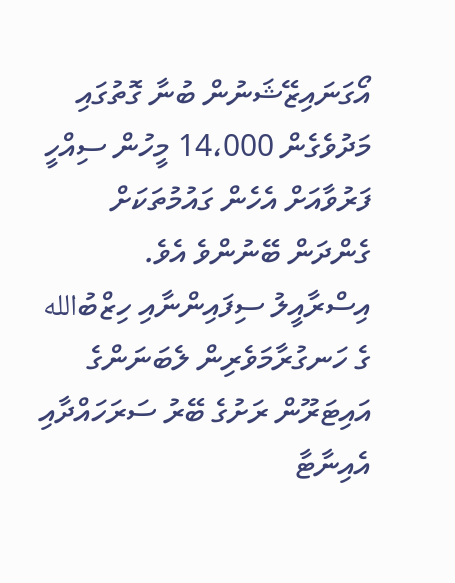އޯގަނައިޒޭޝަނުން ބުނާ ގޮތުގައި މަދުވެގެން 14،000 މީހުން ސިއްހީ ފަރުވާއަށް އެހެން ގައުމުތަކަށް ގެންދަން ބޭނުންވެ އެވެ.
އިސްރާއީލު ސިފައިންނާއި ހިޒްބުالله ގެ ހަނގުރާމަވެރިން ލެބަނަންގެ އައިޓަރޫން ރަށުގެ ބޭރު ސަރަހައްދާއި އެއިނާޓާ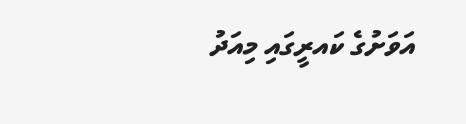އަވަށުގެ ކައރީގައި މިއަދު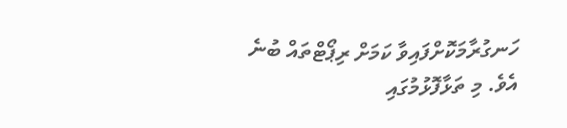ހަނގުރާމަކޮށްފައިވާ ކަމަށް ރިޕޯޓްތައް ބުނެ އެވެ. މި ތަޅާފޮޅުމުގައި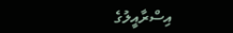އިސްރާއީލުގެ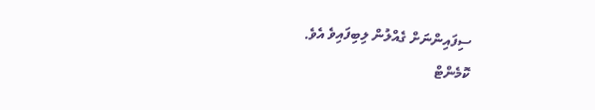ސިފައިންނަށް ގެއްލުން ލިބިފައިވެ އެވެ.
ކޮމެންޓް